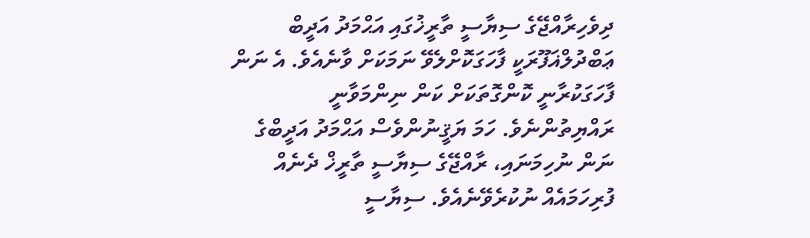ދިވެހިރާއްޖޭގެ ސިޔާސީ ތާރީޚުގައި އަޙްމަދު އަދީބް ޢަބްދުލްޣަފޫރަކީ ފާހަގަކޮށްލެވޭ ނަމަކަށް ވާނެއެވެ. އެ ނަން ފާހަގަކުރާނީ ކޮންގޮތަކަށް ކަން ނިންމަވާނީ ރައްޔިތުންނެވެ. ހަމަ ޔަޤީނުންވެސް އަޙްމަދު އަދީބްގެ ނަން ނުހިމަނައި، ރާއްޖޭގެ ސިޔާސީ ތާރީޚް ދެނެއް ފުރިހަމައެއް ނުކުރެވޭނެއެވެ. ސިޔާސީ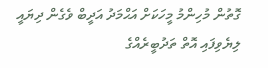ގޮތުން މުހިންމު މީހަކަށް އަޙްމަދު އަދީބް ވެގެން ދިޔައީ ލިޔެވިފައި އޮތް ތަދުބީރެއްގެ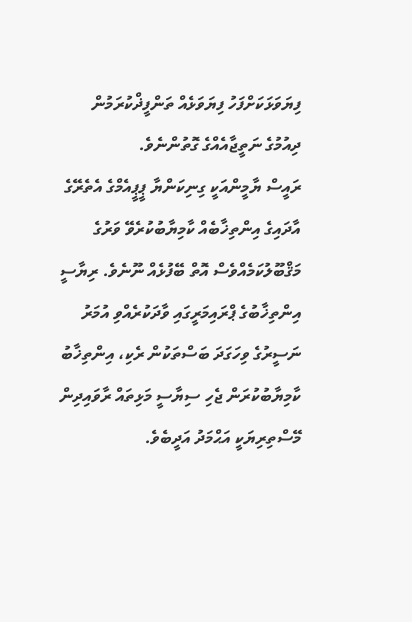ފިޔަވަޅަކަށްފަހު ފިޔަވަޅެއް ތަންފީޛްކުރަމުން ދިއުމުގެ ނަތީޖާއެއްގެ ގޮތުންނެވެ.
ރައީސް ޔާމީންއަކީ ގިނިކަންޔާ ޕީޕީއެމްގެ އެތެރޭގެ އާދައިގެ އިންތިޚާބެއް ކާމިޔާބުކުރެވޭ ވަރުގެ މަޤްބޫލުކަމެއްވެސް އޮތް ބޭފުޅެއް ނޫނެވެ. ރިޔާސީ އިންތިޚާބުގެ ޕްރައިމަރީގައި ވާދަކުރެއްވި އުމަރު ނަސީރުގެ ވިހަގަދަ ބަސްތަކުން ރެކި، އިންތިޚާބު ކާމިޔާބުކުރަން ޖެހި ސިޔާސީ މަޅިތައް ރާވައިދިން މޭސްތިރިޔަކީ އަޙްމަދު އަދީބެވެ.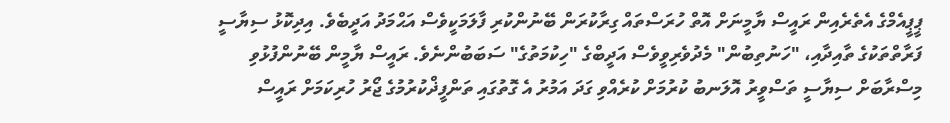ޕީޕީއެމްގެ އެތެރެއިން ރައީސް ޔާމީނަށް އޮތް ހުރަސްތައް ގިރާކުރަން ބޭނުންކުރި ފާލަމަކީވެސް އަޙްމަދު އަދީބެވެ. އިދިކޮޅު ސިޔާސީ ފަރާތްތަކުގެ ތާއިދާއި، "ހަނުތިބުން" މެދުވެރިވީވެސް އަދީބްގެ "ހިކުމަތުގެ" ސަބަބުންނެވެ. ރައީސް ޔާމީން ބޭނުންފުޅުވި މިސްރާބަށް ސިޔާސީ ތަސްވީރު އޮލަނބު ކުރުމަށް ކުރެއްވި ގަދަ އަމުރު އެ ގޮތުގައި ތަންފީޛްކުރުމުގެ ޖޯރު ހުރިކަމަށް ރައީސް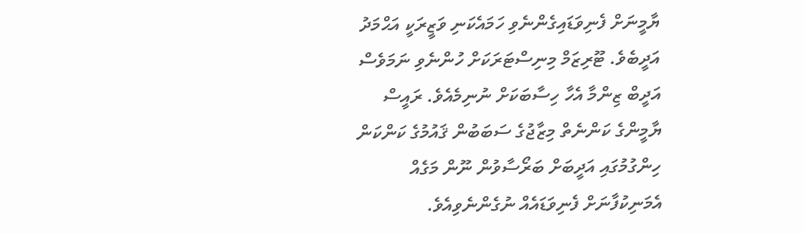ޔާމީނަށް ފެނިވަޑައިގެންނެވި ހަމައެކަނި ވަޒީރަކީ އަޙްމަދު އަދީބެވެ. ޓޫރިޒަމް މިނިސްޓަރަކަށް ހުންނެވި ނަމަވެސް އަދީބް ޒިންމާ އެހާ ހިސާބަކަށް ނުނިމެއެވެ. ރައީސް ޔާމީންގެ ކަންނެތް މިޒާޖުގެ ސަބަބުން ޤައުމުގެ ކަންކަން ހިންގުމުގައި އަދީބަށް ބަރޯސާވުން ނޫން މަގެއް އެމަނިކުފާނަށް ފެނިވަޑައެއް ނުގެންނެވިއެވެ.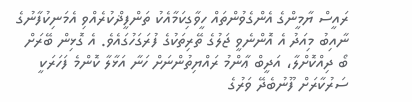ރައީސް ޔާމީންގެ އެންގެވުންތައް ހީވާގިކަމާއެކު ތަންފީޛްކުރެއްވި އެމަނިކުފާނުގެ ނާއިބު މިއަދު އެ އޮންނެވީ ޖަލުގެ ތޭރިތަކުގެ ފުރަގަހުގައެވެ. އެ ގޮޅިން ބޭރަށް ބޯ ދިއްކޮށްލާ، އަދީބް ޢާންމު ރައްޔިތުންނަށް ހަނާ އަޅާލާ ކޮންމެ ފަހަރަކީ ސަރުކާރަށް ފޫނުބެދޭ ވަރުގެ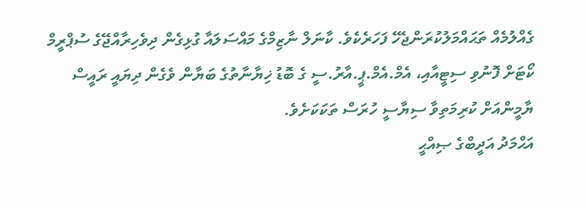ގެއްލުމެއް ތަޙައްމަލުކުރަންޖެހޭ ފަހަރެކެވެ. ކާނަލް ނާޒިމްގެ މައްސަލައާ ގުޅިގެން ދިވެހިރާއްޖޭގެ ސުޕްރީމް ކޯޓަށް ފޮނުވި ސިޓީއާއި، އެމް.އެމް.ޕީ.އާރު.ސީ ގެ ބޮޑު ޚިޔާނާތުގެ ބަޔާން ވެގެން ދިޔައީ ރައީސް ޔާމީންއަށް ކުރިމަތިވާ ސިޔާސީ ހުރަސް ތަކަކަށެވެ.
އަޙްމަދު އަދީބްގެ ޞިއްޙީ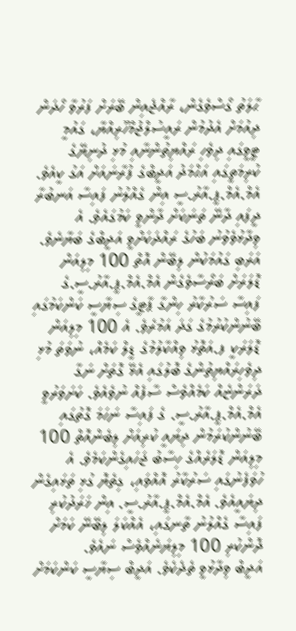ޙާލަތު ގޯސްވެގެން، ރާއްޖެއިން ބޭރަށް ފަރުވާ ހޯދަން ދިއުމަށް އެދުމުން ރައީސުލްޖުމްހޫރިއްޔާ، ގައުމީ ޓީވީގައި ދިވެހި ރައްޔިތުންނާއި މުޅި ދުނިޔޭގެ ކުރިމަތީގައި އަޙްމަދު އަދީބްގެ ފުރާނައަށް އަގު ކީއެވެ. އެމް.އެމް.ޕީ.އާރު.ސީ އިން ގެއްލުނު ފައިސާ އަނބުރާ ދީފައި ދާނޭ ތަނަކަށް ދާންވީ ކަމުގައެވެ. އެ ވިދާޅުވެވުނު ބަހުގެ ރައްދަކަށްވީ އަދީބްގެ ބަޔާނެވެ. އަރަބި ގައުމަކުން ލިބޭން އޮތް 100 މިލިއަން ޑޮލަރަށް ބަރޯސާވެގެން އެމް.އެމް.ޕީ.އާރު.ސީ.ގެ ފައިސާ ސަރުކާރު ހިންގާ ޕާޓީގެ ސިޔާސީ ކަންކަމުގައި ބޭނުންކުރުމުގެ ގަދަ އަމުރެވެ. އެ 100 މިލިއަން ޑޮލަރަކީ ފ.އަތޮޅު ވިއްކާލުމުގެ ޑީލް ކަމެއް، ނުވަތަ މުޅި ދިވެހިރައްޔިތުންގެ ބޮލުގައި އެޅޭ ގޮތަށް ނަގާ ދަރަންޏެއް ކަމެއްވެސް ސާފެއް ނުވެއެވެ. ކަށަވަރުވީ އެމް.އެމް.ޕީ.އާރު.ސީ. ގެ ފައިސާ ނަހަމަ ގޮތުގައި ބޭނުންކުރަމުން ދިޔައީ ކުރިއަށް ލިބެންއޮތް 100 މިލިއަން ޑޮލަރެއްގެ ހިސާބު ޖަހައިގެންކަމެވެ. އެ ހުވަފެނުގައި ސަރުކާރު އޮއްވައި، ގިތެޔޮ ގުޅި ތަޅައިގެން ދިޔައީއެވެ. އެމް.އެމް.ޕީ.އާރު.ސީ. އިން ޚަރަދުކުރި ފައިސާ ގެއްލުނު ތާނގައި، އެއްކަލަ ލިބޭނޭ ކަމަށް ދޮންކުރި 100 މިލިޔަނެއްވެސް ނައެވެ.
އަދީބް ވިދާޅުވީ ތެދެކެވެ. އަދީބް ސިޔާސީ ކަންކަމަށް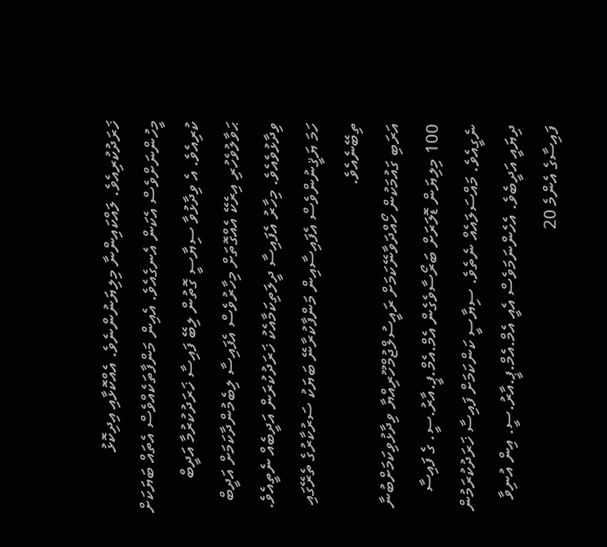ޚަރަދުކުރިއެވެ. ލައްކައިންނާ މިލިޔަނުންނެވެ. އެއްކޮޅާއި އިދިކޮޅު މީހުންނަށްވެސް އެކަން އެނގެއެވެ. އެއިން މަންފާތަކެއްވެސް އެތައް ބަޔަކަށް ކުރިއެވެ. އެ ވިދާޅުވާ ސިޔާސީ ގޮތުން ލިބޭ ފައިސާ ޚަރަދުކުރުމާ އަދީބް ޙަވާލުވެހުރި އިރެކޭ އެއްގޮތަށް މިހާރުވެސް އެފައިސާ ލިބެމުންދާކަމަށް އަދީބް ވިދާޅުވެއެވެ. މިހާރު އެފައިސާ ދީލަތިކަމާއެކު ޚަރަދުކުރަން އަދީބެއް ނެތީއެވެ. ހަމަ ޔަޤީނުންވެސް އެފައިސާއިން މަންފާކުރާނޭ ބަޔަކު ސަރުކާރުގެ ތެރޭގައި ތިބޭނެއެވެ.
އަރަބި ގައުމަކުން ހޯއްދަވާނޭކަމަށް ރައީސުލްޖުމްހޫރިއްޔާ ވިދާޅުވިކަމަށްބުނާ 100 މިލިޔަން ޑޮލަރަށް ބަރޯސާވެގެން އެމް.އެމް.ޕީ.އާރު.ސީ. ގެ ފައިސާ ނެގީއެވެ. މައްސަލައެއް ނެތެވެ. ސިޔާސީ ކަންކަމަށް ފައިސާ ޚަރަދުކުރަމުން ދިޔައީ އަދީބެވެ. އެހެންނަމަވެސް އެއީ އެމް.އެމް.ޕީ.އާރު.ސީ. އިން އުނިވާ ފައިސާގެ އެންމެ 20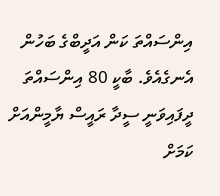އިންސައްތަ ކަން އަދީބްގެ ބަހުން އެނގެއެވެ. ބާކީ 80 އިންސައްތަ ދީފައިވަނީ ސީދާ ރައީސް ޔާމީންއަށް ކަމަށް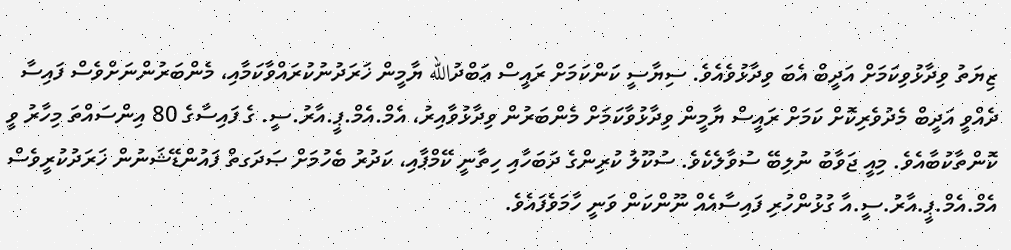ޒިޔަތު ވިދާޅުވިކަމަށް އަދީބް އެބަ ވިދާޅުވެއެވެ. ސިޔާސީ ކަންކަމަށް ރައީސް ޢަބްދުالله ޔާމީން ޚަރަދުނުކުރައްވާކަމާއި، މެންބަރުންނަށްވެސް ފައިސާ ދެއްވީ އަދީބް މެދުވެރިކޮށް ކަމަށް ރައީސް ޔާމީން ވިދާޅުވާކަމަށް މެންބަރުން ވިދާޅުވާއިރު، އެމް.އެމް.ޕީ.އާރު.ސީ. ގެ ފައިސާގެ 80 އިންސައްތަ މިހާރު ވީ ކޮންތާކުބާއެވެ. މިއީ ޖަވާބު ނުލިބޭ ސުވާލެކެވެ. ސުކޫލު ކުރިންގެ ދަބަހާއި ހިތާނީ ކޭމްޕާއި، ކަދުރު ބެހުމަށް ޞަދަގތް ފައުންޑޭޝަނުން ޚަރަދުކުރީވެސް އެމް.އެމް.ޕީ.އާރު.ސީ.އާ ގުޅުންހުރި ފައިސާއެއް ނޫންކަން ވަނީ ހާމަވެފައެވެ.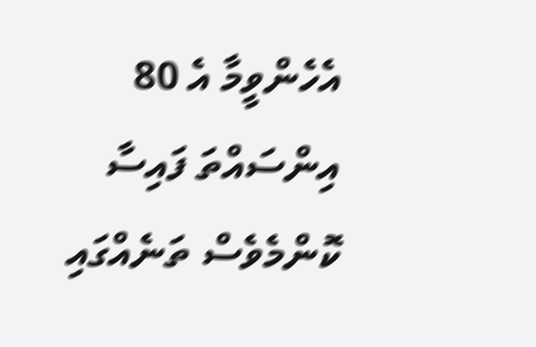އެހެންވީމާ އެ 80 އިންސައްތަ ފައިސާ ކޮންމެވެސް ތަނެއްގައި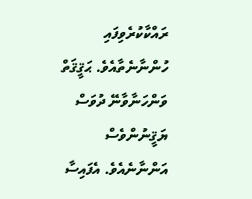ރައްކާކުރެވިފައި ހުންނާނެތާއެވެ. ޙަޤީޤަތް ވަންހަނާވާނޭ ދުވަސް ޔަޤީނުންވެސް އަންނާނެއެވެ. އެފައިސާ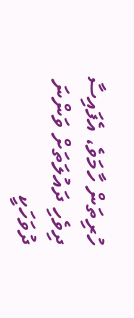ހުރިތަން ހާމަވެ، އެފައިސާ ދިވެހި ދައުލަތަށް ވަންނަ ދުވަހަކީ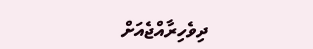ދިވެހިރާއްޖެއަށް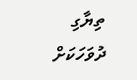ތިޔާގި ދުވަހަކަށް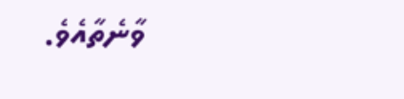ވާނެތާއެވެ.